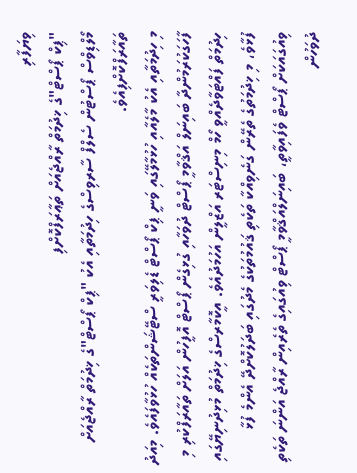ވިޔަފާރި
"ޕިކް ޕޯސްޓް"ގެ ޚިދުމަތް ރާއްޖެއަށް ތަޢާރަފްކޮށްފި
މޯލްޑިވްސް ޕޯސްޓުން ސެލްފް ސާރވިސްގެ ހިދުމަތާއި އެކު "ޕިކް ޕޯސްޓް"ގެ ޚިދުމަތް ރާއްޖެއަށް ތައާރަފްކޮށްފިއެވެ.
މި ހިދުމަތާއި އެކު މާލެއާއި ހުޅުމާލޭގައި ވަނީ ޕިކް ޕޯސްޓް ޑެލިވަރީ ސްޓޭޝަންތަކެއް ހުޅުވާފައެވެ. މިއަދު ފާހަގަކުރަމުންދާ ބައިނަލް އަޤްވާމީ ޕޯސްޓް ދުވަހާއި ގުޅިގެން ޕޯސްޓް އޮފީހުން އަލަށް ތައާރަފްކުރި މި ހިދުމަތް ފައްޓަވާދެއްވީ ހޯމް މިނިސްޓަރ އަޒްލީން އަހުމަދުއެވެ. އީކޮމާރސްގެ ޚިދުމަތް މުޅިދުނިޔޭގައި ފުޅާވެ، މި ޚިދުމަތުގެ ތެރޭން ގަނެވިއްކާ ތަކެތި ޤައުމުތަކުގެ މެދުގައި ބަދަލުކޮށްދޭ އެންމެ ފުޅާ ވިއުގައަކަށް ޕޯސްޓް ވެފައިވާތީ، ބައިނަލްއަޤްވާމީ ޕޯސްޓް ވިއުގައިގެ ތެރެއިން ރާއްޖެ އަންނަ ތަކެތި ދުވަހުން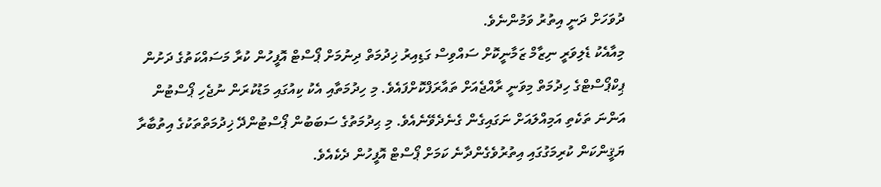ދުވަހަށް ދަނީ އިތުރު ވަމުންނެވެ.
މިއާއެކު ޑެލިވަރީ ނިޒާމް ޒަމާނީކޮށް ސައްވިސް ގަޑިއިރު ޚިދުމަތް ދިނުމަށް ޕޯސްޓް އޮފީހުން ކުރާ މަސައްކަތުގެ ދަށުން ޕިކްޕޯސްޓްގެ ހިދުމަތް މިވަނީ ރާއްޖެއަށް ތައާރަފްކޮށްފައެވެ. މި ހިދުމަތާއި އެކު ކިއުގައި މަޑުކުރަން ނުޖެހި ޕޯސްޓުން އަންނަ ތަކެތި އަމިއްލައަށް ނަގައިގެން ގެނެދެވޭނެއެވެ. މި ޙިދުމަތުގެ ސަބަބުން ޕޯސްޓުންދޭ ޚިދުމަތްތަކުގެ އިތުބާރާ ޔަޤީންކަން ކުރިމަގުގައި އިތުރުވެގެންދާނެ ކަމަށް ޕޯސްޓް އޮފީހުން ދެކެއެވެ.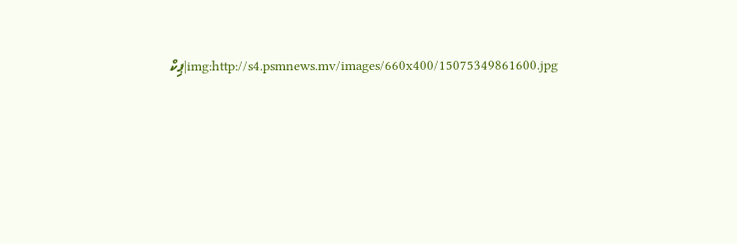img:http://s4.psmnews.mv/images/660x400/15075349861600.jpg|ޕިކް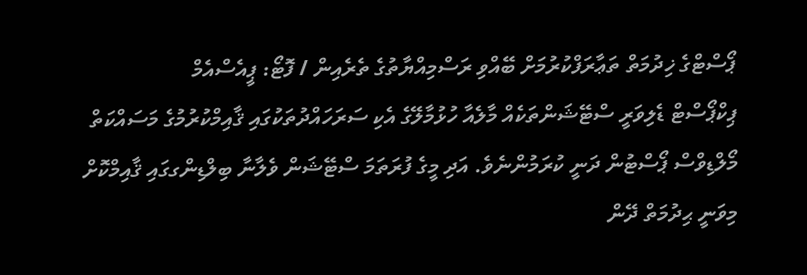ޕޯސްޓްގެ ޚިދުމަތް ތަޢާރަފްކުރުމަށް ބޭއްވި ރަސްމިއްޔާތުގެ ތެރެއިން / ފޮޓޯ: ޕީއެސްއެމް
ޕިކްޕޯސްޓް ޑެލިވަރީ ސްޓޭޝަންތަކެއް މާލެއާ ހުޅުމާލޭގެ އެކި ސަރަހައްދުތަކުގައި ޤާއިމްކުރުމުގެ މަސައްކަތް މޯލްޑިވްސް ޕޯސްޓުން ދަނީ ކުރަމުންނެވެ. އަދި މީގެ ފުރަތަމަ ސްޓޭޝަން ވެލާނާ ބިލްޑިންގގައި ޤާއިމްކޮށް މިވަނީ ޙިދުމަތް ދޭން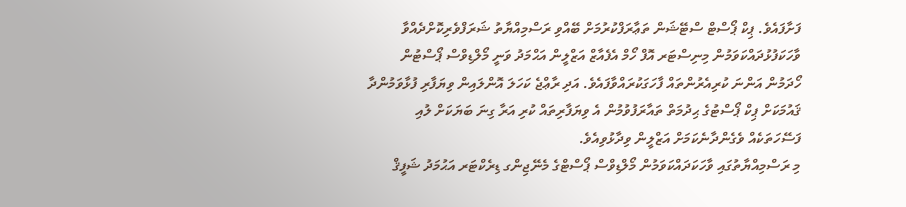ފަށާފައެވެ. ޕިކް ޕޯސްޓް ސްޓޭޝަން ތަޢާރަފްކުރުމަށް ބޭއްވި ރަސްމިއްޔާތު ޝަރަފްވެރިކޮށްދެއްވާ ވާހަކަފުޅުދައްކަވަމުން މިނިސްޓަރ އޮފް ހޯމް އެފެއާޒް އަޒްލީން އަޙްމަދު ވަނީ މޯލްޑިވްސް ޕޯސްޓުން ހޯދަމުން އަންނަ ކުރިއެރުންތައް ފާހަގަކުރައްވާފައެވެ. އަދި ރާޢްޖެ ކަހަލަ އޮންލައިން ވިޔަފާރި ފުޅާވަމުންދާ ޤައުމަކަށް ޕިކް ޕޯސްޓުގެ ޙިދުމަތް ތައާރަފުވުމުން އެ ވިޔަފާރިތައް ކުރި އަރާ ގިނަ ބަޔަކަށް ލުއި ފަސޭހަތަކެއް ވެގެންދާނެކަމަށް އަޒްލީން ވިދާޅުވިއެވެ.
މި ރަސްމިއްޔާތުގައި ވާހަކަދައްކަވަމުން މޯލްޑިވްސް ޕޯސްޓްގެ މެނޭޖިންގ ޑިރެކްޓަރ އަޙުމަދު ޝަފީޤް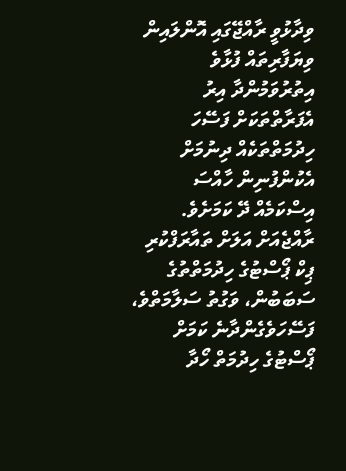ވިދާޅުވީ ރާއްޖޭގައި އޮންލައިން ވިޔަފާރިތައް ފުޅާވެ އިތުރުވަމުންދާ އިރު އެފަރާތްތަކަށް ފަސޭހަ ހިދުމަތްތަކެއް ދިނުމަށް އެކުންފުނިން ހާއްސަ އިސްކަމެއް ދޭ ކަމަށެވެ. ރާއްޖެއަށް އަލަށް ތައާރަފްކުރި ޕިކް ޕޯސްޓުގެ ހިދުމަތްތުގެ ސަބަބުން، ވަގުތު ސަލާމަތްވެ، ފަސޭހަވެގެންދާނެ ކަމަށް ޕޯސްޓުގެ ހިދުމަތް ހޯދާ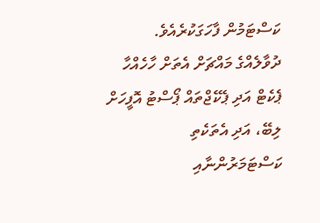ކަސްޓަމުން ފާހަގަކުރެއެވެ.
ދުވާލެއްގެ މައްޗަށް އެތަށް ހާހެއްހާ ޕެކެޓް އަދި ޕެކޭޖްތައް ޕޯސްޓު އޮފީހަށް ލިބޭ، އަދި އެތަކެތި ކަސްޓަމަރުންނާއި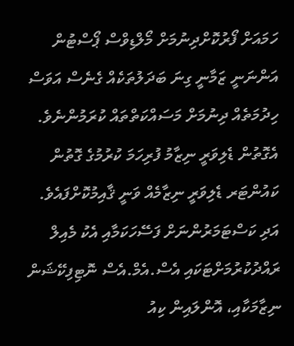ހަމައަށް ފޯރުކޮށްދިނުމަށް މޯލްޑިވްސް ޕޯސްޓުން އަންނަނީ ޒަމާނީ ގިނަ ބަދަލުތަކެއް ގެނެސް އަވަސް ހިދުމަތެއް ދިނުމަށް މަސައްކަތްތައް ކުރަމުންނެވެ. އެގޮތުން ޑެލިވަރީ ނިޒާމު ފުރިހަމަ ކުރުމުގެ ގޮތުން ކައުންޓަރ ޑެލިވަރީ ނިޒާމެއް ވަނީ ޤާއިމުކޮށްފައެވެ. އަދި ކަސްޓަމަރުންނަށް ފަސޭހަކަމާއި އެކު މެއިލް ރައްދުކުރުމަށްޓަކައި އެސް.އެމް.އެސް ނޮޓިފިކޭޝަން ނިޒާމަކާއި، އޮންލައިން ކިއު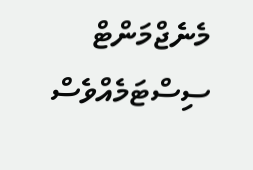މެނެޖްމަންޓް ސިސްޓަމެއްވެސް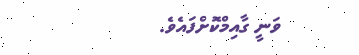ވަނީ ގާއިމްކޮށްފައެވެ.